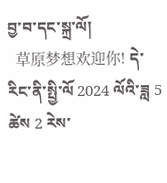བྱ་བ་དང་སྐྲ་ལོ།
  草原梦想欢迎你! དེ་རིང་ནི་སྤྱི་ལོ 2024 ལོའི་ཟླ 5 ཚེས 2 རེས་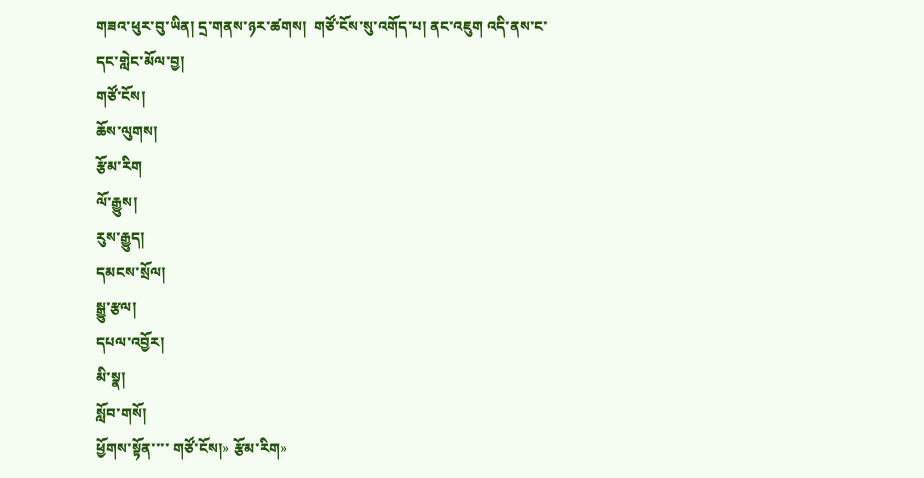གཟའ་ཕུར་བུ་ཡིན། དྲ་གནས་ཉར་ཚགས།  གཙོ་ངོས་སུ་འགོད་པ། ནང་འཇུག འདི་ནས་ང་དང་གླེང་མོལ་བྱ།
གཙོ་ངོས།
ཆོས་ལུགས།
རྩོམ་རིག
ལོ་རྒྱུས།
རུས་རྒྱུད།
དམངས་སྲོལ།
སྒྱུ་རྩལ།
དཔལ་འབྱོར།
མི་སྣ།
སློབ་གསོ།
ཕྱོགས་སྟོན་་་་ གཙོ་ངོས།» རྩོམ་རིག»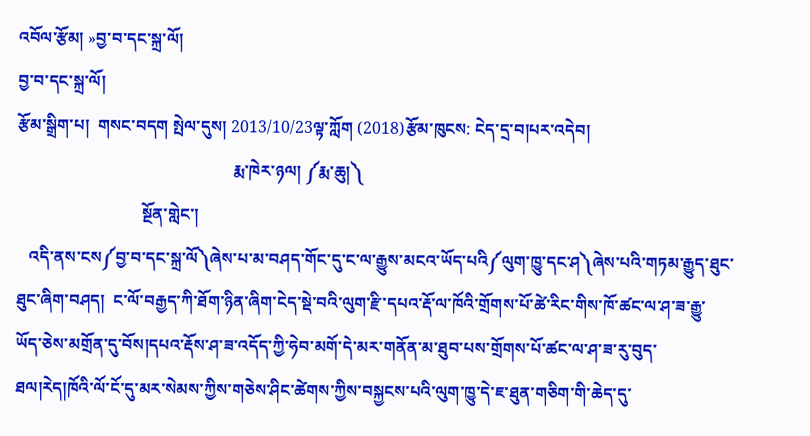འབོལ་རྩོམ། »བྱ་བ་དང་སྐྲ་ལོ།
བྱ་བ་དང་སྐྲ་ལོ།
རྩོམ་སྒྲིག་པ།  གསང་བདག སྤེལ་དུས། 2013/10/23ལྟ་ཀློག (2018)རྩོམ་ཁུངས: ངེད་དྲ་བ།པར་འདེབ།
                                                    རྨ་ཁེར་ཉལ། ༼རྨ་ཆུ།༽
                              སྔོན་གླེང་།
   འདི་ནས་ངས༼བྱ་བ་དང་སྐྲ་ལོ༽ཞེས་པ་མ་བཤད་གོང་དུ་ང་ལ་རྒྱུས་མངའ་ཡོད་པའི༼ལུག་ཁྱུ་དང་ཤ༽ཞེས་པའི་གཏམ་རྒྱུད་ཐུང་ཐུང་ཞིག་བཤད།  ང་ལོ་བརྒྱད་ཀི་ཐོག་ཉིན་ཞིག་ངེད་སྡེ་བའི་ལུག་རྫི་དཔའ་རྡོ་ལ་ཁོའི་གྲོགས་པོ་ཚེ་རིང་གིས་ཁོ་ཚང་ལ་ཤ་ཟ་རྒྱུ་ཡོད་ཅེས་མགྲོན་དུ་བོས།དཔའ་རྡོས་ཤ་ཟ་འདོད་ཀྱི་ཧེབ་མགོ་དེ་མར་གནོན་མ་ཐུབ་པས་གྲོགས་པོ་ཚང་ལ་ཤ་ཟ་རུ་བུད་ཐལ།རེད།ཁོའི་ལོ་ངོ་དུ་མར་སེམས་ཀྱིས་གཅེས་ཤིང་ཚེགས་ཀྱིས་བསྐྱངས་པའི་ལུག་ཁྱུ་དེ་ཇ་ཐུན་གཅིག་གི་ཆེད་དུ་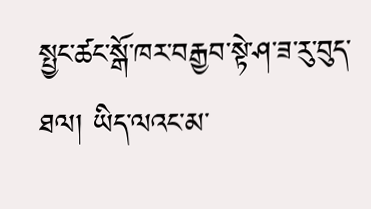སྤྱང་ཚང་སྒོ་ཁར་བརྒྱབ་སྟེ་ཤ་ཟ་རུ་བུད་ཐལ། ཡིད་ལའང་མ་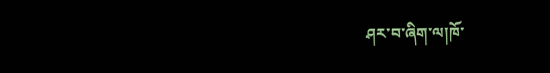ཤར་བ་ཞིག་ལ།ཁོ་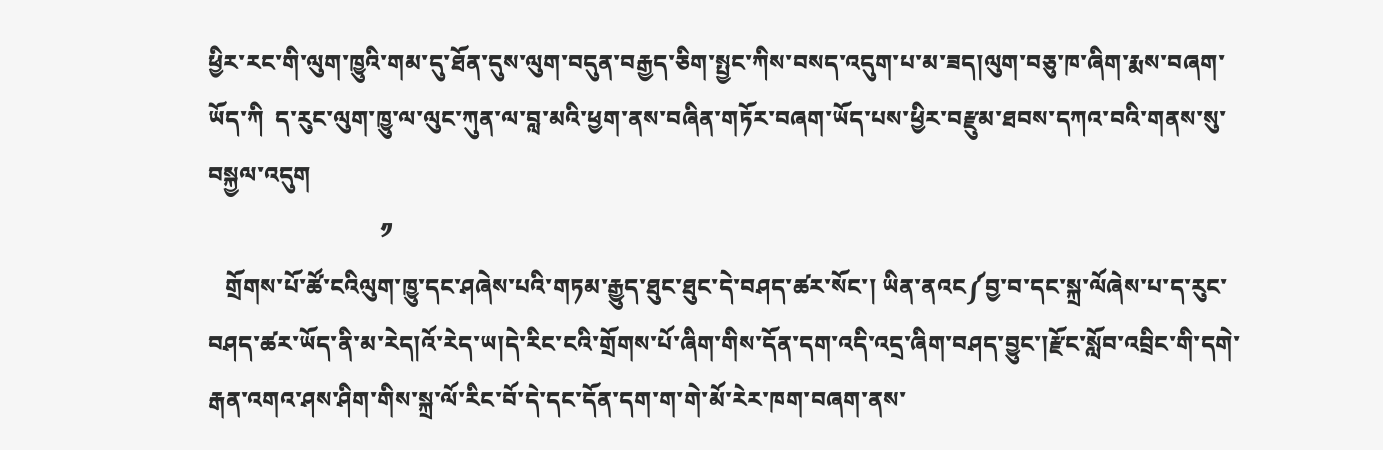ཕྱིར་རང་གི་ལུག་ཁྱུའི་གམ་དུ་ཐོན་དུས་ལུག་བདུན་བརྒྱད་ཅིག་སྤྱང་ཀིས་བསད་འདུག་པ་མ་ཟད།ལུག་བཅུ་ཁ་ཞིག་རྨས་བཞག་ཡོད་ཀི  ད་རུང་ལུག་ཁྱུ་ལ་ལུང་ཀུན་ལ་བླ་མའི་ཕྱག་ནས་བཞིན་གཏོར་བཞག་ཡོད་པས་ཕྱིར་བརྫུམ་ཐབས་དཀའ་བའི་གནས་སུ་བསྐྱལ་འདུག
                              ༡
   གྲོགས་པོ་ཚོ་ངའིལུག་ཁྱུ་དང་ཤཞེས་པའི་གཏམ་རྒྱུད་ཐུང་ཐུང་དེ་བཤད་ཚར་སོང་། ཡིན་ནའང༼བྱ་བ་དང་སྐྲ་ལོཞེས་པ་ད་རུང་བཤད་ཚར་ཡོད་ནི་མ་རེད།འོ་རེད་ཡ།དེ་རིང་ངའི་གྲོགས་པོ་ཞིག་གིས་དོན་དག་འདི་འདྲ་ཞིག་བཤད་བྱུང་།རྫོང་སློབ་འབྲིང་གི་དགེ་རྒན་འགའ་ཤས་ཤིག་གིས་སྐྲ་ལོ་རིང་བོ་དེ་དང་དོན་དག་ག་གེ་མོ་རེར་ཁག་བཞག་ནས་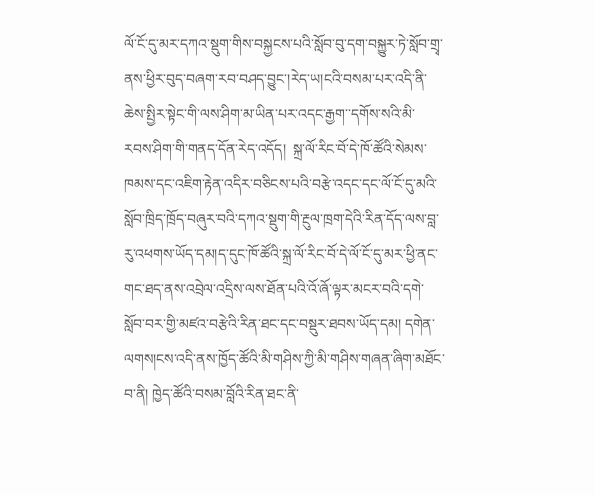ལོ་ངོ་དུ་མར་དཀའ་སྡུག་གིས་བསྐྱངས་པའི་སློབ་བུ་དག་བསྐྱུར་ཏེ་སློབ་གྲྭ་ནས་ཕྱིར་བུད་བཞག་རབ་བཤད་བྱུང་།རེད་ཡ།ངའི་བསམ་པར་འདི་ནི་ཆེས་སྤྱིར་སྟེང་གི་ལས་ཤིག་མ་ཡིན་པར་འདང་རྒྱག་་དགོས་སའི་མི་རབས་ཤིག་གི་གནད་དོན་རེད་འདོད།  སྐྲ་ལོ་རིང་བོ་དེ་ཁོ་ཚོའི་སེམས་ཁམས་དང་འཇིག་རྟེན་འདིར་བཅིངས་པའི་བརྩེ་འདང་དང་ལོ་ངོ་དུ་མའི་སློབ་ཁྲིད་ཁྲོད་བཞུར་བའི་དཀའ་སྡུག་གི་རྔུལ་ཁྲག་དེའི་རིན་དོད་ལས་བླ་རུ་འཕགས་ཡོད་དམ།ད་དུང་ཁོ་ཚོའི་སྐྲ་ལོ་རིང་བོ་དེ་ལོ་ངོ་དུ་མར་ཕྱི་ནང་གང་ཐད་ནས་འབྲེལ་འདྲིས་ལས་ཐོན་པའི་འོ་ཞོ་ལྟར་མངར་བའི་དགེ་སློབ་བར་གྱི་མཛའ་བརྩེའི་རིན་ཐང་དང་བསྡུར་ཐབས་ཡོད་དམ། དགེན་ལགས།ངས་འདི་ནས་ཁྱོད་ཚོའི་མི་གཤིས་ཀྱི་མི་གཤིས་གཞན་ཞིག་མཐོང་བ་ནི། ཁྱེད་ཚོའི་བསམ་བློའི་རིན་ཐང་ནི་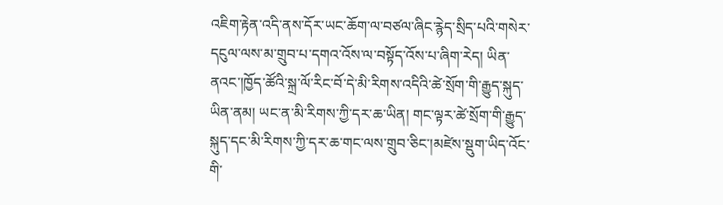འཇིག་རྟེན་འདི་ནས་དོར་ཡང་ཆོག་ལ་བཙལ་ཞིང་རྙེད་སྲིད་པའི་གསེར་དངུལ་ལས་མ་གྲུབ་པ་དགའ་འོས་ལ་བསྟོད་འོས་པ་ཞིག་རེད། ཡིན་ནའང་།ཁྱོད་ཚོའི་སྐྲ་ལོ་རིང་བོ་དེ་མི་རིགས་འདིའི་ཚེ་སྲོག་གི་རྒྱུད་སྐུད་ཡིན་ནམ། ཡང་ན་མི་རིགས་ཀྱི་དར་ཆ་ཡིན། གང་ལྟར་ཚེ་སྲོག་གི་རྒྱུད་སྐུད་དང་མི་རིགས་ཀྱི་དར་ཆ་གང་ལས་གྲུབ་ཅིང་།མཛེས་སྡུག་ཡིད་འོང་གི་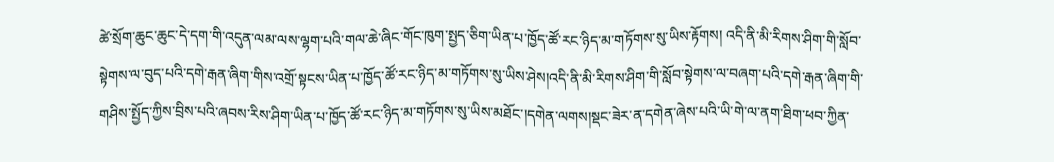ཚེ་སྲོག་ཆུང་ཆུང་དེ་དག་གི་འདུན་ལམ་ལས་ལྷག་པའི་གལ་ཆེ་ཞིང་གོང་ཁུག་སྤྱད་ཅིག་ཡིན་པ་ཁྱོད་ཚོ་རང་ཉིད་མ་གཏོགས་སུ་ཡིས་རྟོགས། འདི་ནི་མི་རིགས་ཤིག་གི་སློབ་སྟེགས་ལ་བུད་པའི་དགེ་རྒན་ཞིག་གིས་འགྲོ་སྟངས་ཡིན་པ་ཁྱོད་ཚོ་རང་ཉིད་མ་གཏོགས་སུ་ཡིས་ཤེས།འདི་ནི་མི་རིགས་ཤིག་གི་སློབ་སྟེགས་ལ་བཞག་པའི་དགེ་རྒན་ཞིག་གི་གཤིས་སྤྱོད་ཀྱིས་བྲིས་པའི་ཞབས་རིས་ཤིག་ཡིན་པ་ཁྱོད་ཚོ་རང་ཉིད་མ་གཏོགས་སུ་ཡིས་མཐོང་།དགེན་ལགས།སྡང་ཟེར་ན་དགེན་ཞེས་པའི་ཡི་གེ་ལ་ནག་ཐིག་ཕབ་ཀྱིན་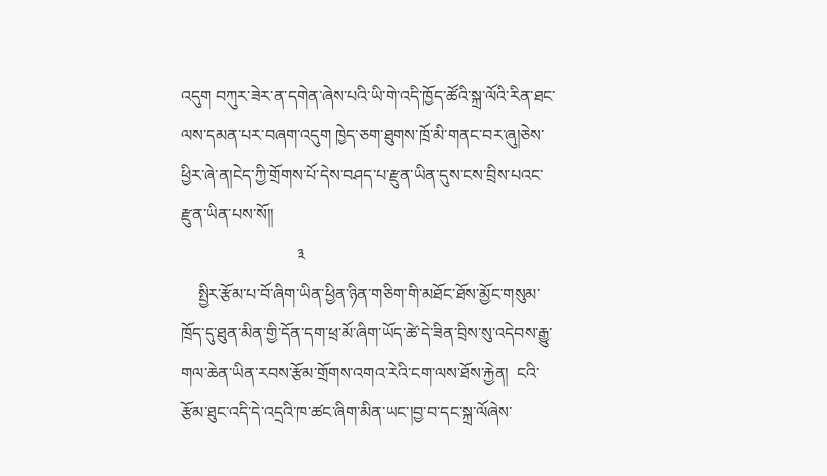འདུག བཀུར་ཟེར་ན་དགེན་ཞེས་པའི་ཡི་གེ་འདི་ཁྱོད་ཚོའི་སྐྲ་ལོའི་རིན་ཐང་ལས་དམན་པར་བཞག་འདུག ཁྱེད་ཅག་ཐུགས་ཁྲོ་མི་གནང་བར་ཞུ།ཅེས་ཕྱིར་ཞེ་ན།ངེད་ཀྱི་གྲོགས་པོ་དེས་བཤད་པ་རྫུན་ཡིན་དུས་ངས་བྲིས་པའང་རྫུན་ཡིན་པས་སོ།།
                            ༣
    སྤྱིར་རྩོམ་པ་བོ་ཞིག་ཡིན་ཕྱིན་ཉིན་གཅིག་གི་མཐོང་ཐོས་མྱོང་གསུམ་ཁྲོད་དུ་ཐུན་མིན་གྱི་དོན་དག་ཕྲ་མོ་ཞིག་ཡོད་ཚེ་དེ་ཟིན་བྲིས་སུ་འདེབས་རྒྱུ་གལ་ཆེན་ཡིན་རབས་རྩོམ་གྲོགས་འགའ་རེའི་ངག་ལས་ཐོས་རྐྱེན།  ངའི་རྩོམ་ཐུང་འདི་དེ་འདྲའི་ཁ་ཚང་ཞིག་མིན་ཡང་།བྱ་བ་དང་སྐྲ་ལོཞེས་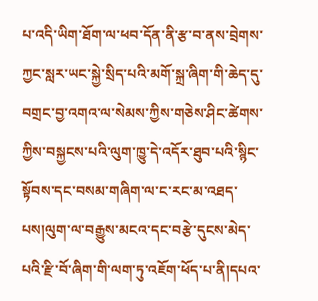པ་འདི་ཡིག་ཐོག་ལ་ཕབ་དོན་ནི་རྩ་བ་ནས་བྲེགས་ཀྱང་སླར་ཡང་སྐྱེ་སྲིད་པའི་མགོ་སྐྲ་ཞིག་གི་ཆེད་དུ་བགྲང་བྱ་འགའ་ལ་སེམས་ཀྱིས་གཅེས་ཤིང་ཚེགས་ཀྱིས་བསྐྱངས་པའི་ལུག་ཁྱུ་དེ་འདོར་ཐུབ་པའི་སྙིང་སྟོབས་དང་བསམ་གཞིག་ལ་ང་རང་མ་འཐད་པས།ལུག་ལ་བརྒྱུས་མངའ་དང་བརྩེ་དུངས་མེད་པའི་རྫི་བོ་ཞིག་གི་ལག་ཏུ་འཇོག་ཕོད་པ་ནི།དཔའ་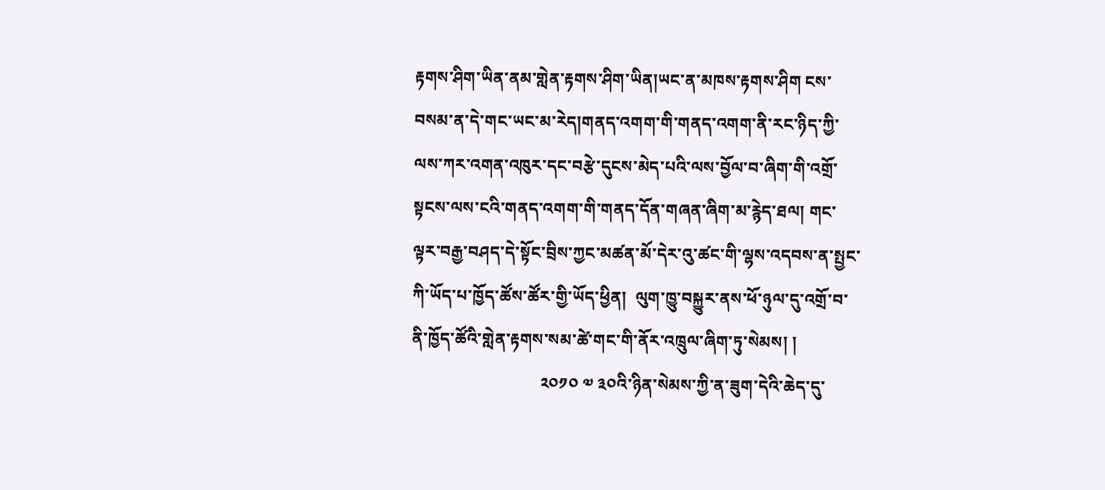རྟགས་ཤིག་ཡིན་ནམ་གླེན་རྟགས་ཤིག་ཡིན།ཡང་ན་མཁས་རྟགས་ཤིག ངས་བསམ་ན་དེ་གང་ཡང་མ་རེད།གནད་འགག་གི་གནད་འགག་ནི་རང་ཉིད་ཀྱི་ལས་ཀར་འགན་འཁུར་དང་བརྩེ་དུངས་མེད་པའི་ལས་བྱོལ་བ་ཞིག་གི་འགྲོ་སྟངས་ལས་ངའི་གནད་འགག་གི་གནད་དོན་གཞན་ཞིག་མ་རྙེད་ཐལ། གང་ལྟར་བརྒྱ་བཤད་དེ་སྟོང་བྲིས་ཀྱང་མཚན་མོ་དེར་འུ་ཚང་གི་ལྷས་འདབས་ན་སྤྱང་ཀི་ཡོད་པ་ཁྱོད་ཚོས་ཚོར་གྱི་ཡོད་ཕྱིན།  ལུག་ཁྱུ་བསྐྱུར་ནས་ཕོ་ཉུལ་དུ་འགྲོ་བ་ནི་ཁྱོད་ཚོའི་གླེན་རྟགས་སམ་ཚེ་གང་གི་ནོར་འཁྲུལ་ཞིག་ཏུ་སེམས། །
                               ༢༠༡༠ ༧ ༣༠འི་ཉིན་སེམས་ཀྱི་ན་ཟུག་དེའི་ཆེད་དུ་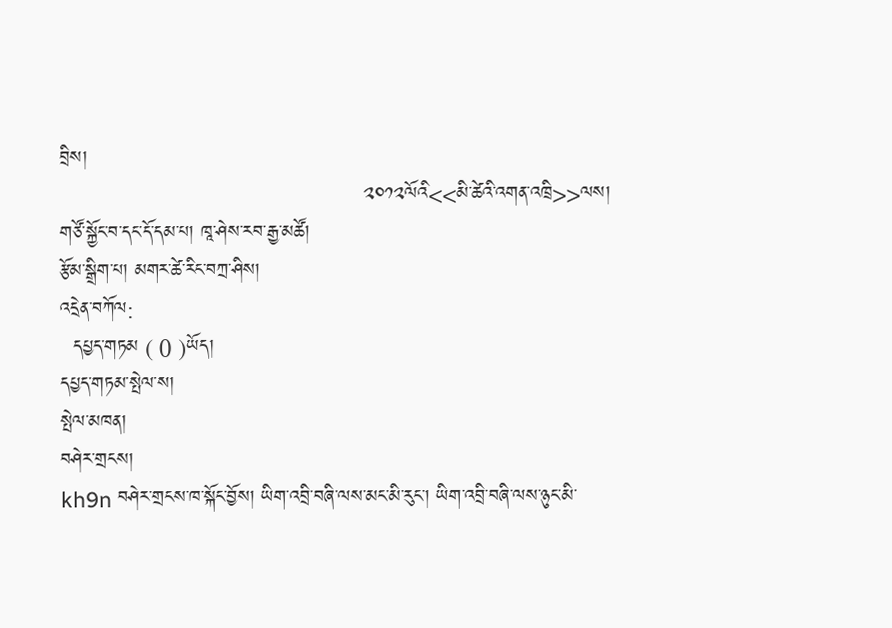བྲིས།
                                               ༢༠༡༢ལོའི<<མི་ཚེའི་འགན་འཁྲི>>ལས།
གཙོ་སྐྱོང་བ་དང་དོ་དམ་པ། ཁཱ་ཤེས་རབ་རྒྱ་མཚོ།
རྩོམ་སྒྲིག་པ། མགར་ཚེ་རིང་བཀྲ་ཤིས།
འདྲེན་བཀོལ:
  དཔྱད་གཏམ ( 0 )ཡོད།
དཔྱད་གཏམ་སྤེལ་ས།
སྤེལ་མཁན།
བཤེར་གྲངས།
kh9n བཤེར་གྲངས་ཁ་སྐོང་བྱོས། ཡིག་འབྲི་བཞི་ལས་མང་མི་རུང་། ཡིག་འབྲི་བཞི་ལས་ཉུང་མི་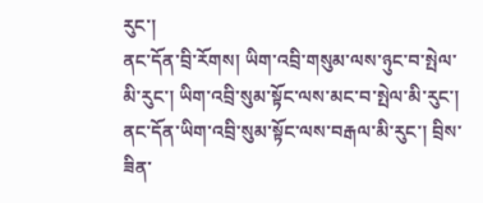རུང་།
ནང་དོན་བྲི་རོགས། ཡིག་འབྲི་གསུམ་ལས་ཉུང་བ་སྤེལ་མི་རུང་། ཡིག་འབྲི་སུམ་སྟོང་ལས་མང་བ་སྤེལ་མི་རུང་།
ནང་དོན་ཡིག་འབྲི་སུམ་སྟོང་ལས་བརྒལ་མི་རུང་། བྲིས་ཟིན་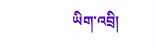ཡིག་འབྲི།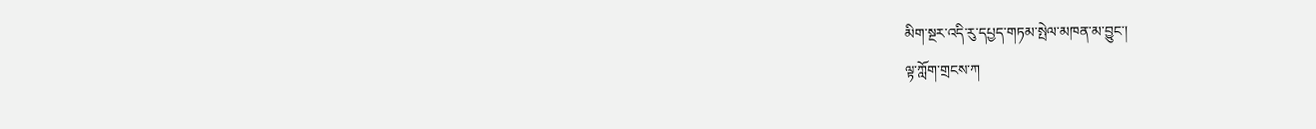མིག་སྔར་འདི་རུ་དཔྱད་གཏམ་སྤེལ་མཁན་མ་བྱུང་།
ལྟ་ཀློག་གྲངས་ཀ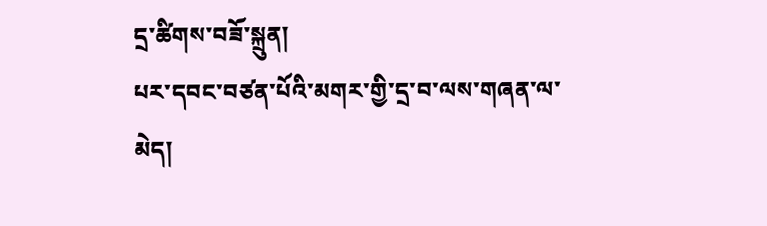དྲ་ཚིགས་བཟོ་སྐྲུན།
པར་དབང་བཙན་པོའི་མགར་གྱི་དྲ་བ་ལས་གཞན་ལ་མེད།